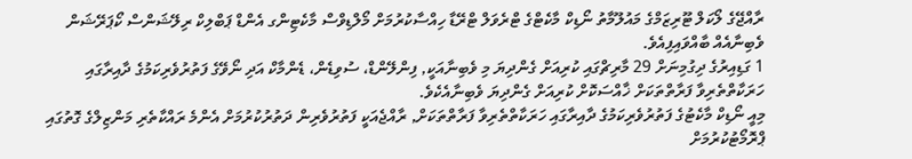ރާއްޖޭގެ ލޯކަލް ޓޫރިޒަމްގެ މައުލޫމާތު ނޯޑިކް މާކެޓްގެ ޓްރެވަލް ޓްރޭޑާ ހިއްސާކުރުމަށް މޯލްޑިވްސް މާކެޓިންގ އެންޑް ޕަބްލިކް ރިލޭޝަންސް ކޯޕަރޭޝަން ވެބިނާއެއް ބާއްވައިފިއެވެ.
1 ގަޑިއިރުގެ ދިގުމިނަށް 29 މާރިޗްގައި ކުރިއަށް ގެންދިޔަ މި ވެބިނާއަކީ, ފިންލޭންޑް، ސުވިޑެން، ޑެންމާކް އަދި ނޯވޭގެ ފަތުރުވެރިކަމުގެ ދާއިރާގައި ހަރަކާތްތެރިވާ ފަރާތްތަކަށް ޚާއްސަކޮށް ކުރިއަށް ގެންދިޔަ ވެބިނާއެކެވެ.
މިއީ ނޯޑިކް މާކެޓުގެ ފަތުރުވެރިކަމުގެ ދާއިރާގައި ހަރަކާތްތެރިވާ ފަރާތްތަކަށް, ރާއްޖެއަކީ ފަތުރުވެރިން ދަތުރުކުރުމަށް އެންމެ ރައްކާތެރި މަންޒިލްގެ ގޮތުގައި ޕްރޮމޯޓުކުރުމަށް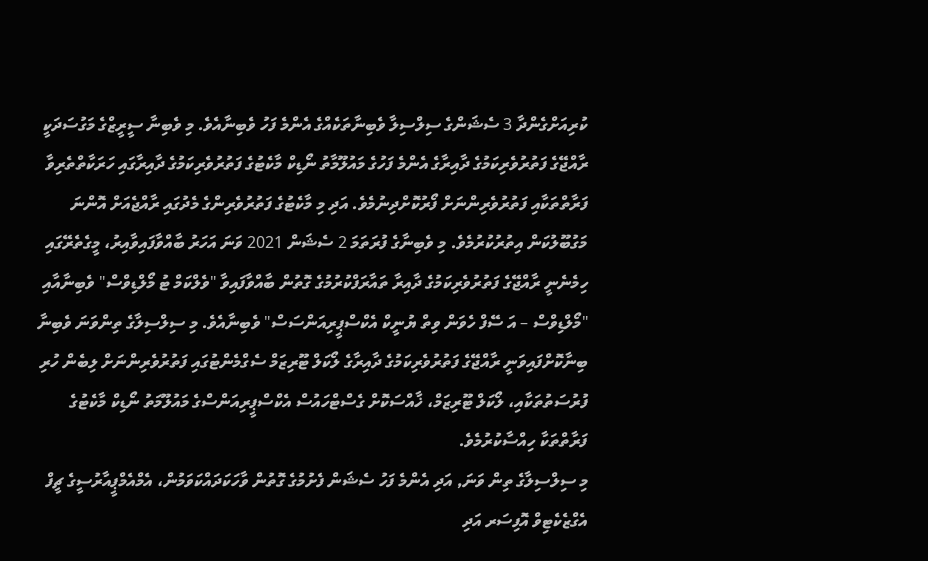ކުރިއަށްގެންދާ 3 ސެޝަންގެ ސިލްސިލާ ވެބިނާތަކެއްގެ އެންމެ ފަހު ވެބިނާއެވެ. މި ވެބިނާ ސީރީޒްގެ މަގުސަދަކީ ރާއްޖޭގެ ފަތުރުވެރިކަމުގެ ދާއިރާގެ އެންމެ ފަހުގެ މައުލޫމާތު ނޯޑިކް މާކެޓުގެ ފަތުރުވެރިކަމުގެ ދާއިރާގައި ހަރަކާތްތެރިވާ ފަރާތްތަކާއި ފަތުރުވެރިންނަށް ފޯރުކޮށްދިނުމެވެ. އަދި މި މާކެޓުގެ ފަތުރުވެރިންގެ މެދުގައި ރާއްޖެއަށް އޮންނަ މަގުބޫލުކަން އިތުރުކުރުމެވެ. މި ވެބިނާގެ ފުރަތަމަ 2 ސެޝަން 2021 ވަނަ އަހަރު ބާއްވާފައިވާއިރު، މީގެތެރޭގައި ހިމެނެނީ ރާއްޖޭގެ ފަތުރުވެރިކަމުގެ ދާއިރާ ތައާރަފްކުރުމުގެ ގޮތުން ބާއްވާފައިވާ "ވެލްކަމް ޓު މޯލްޑިވްސް" ވެބިނާއާއި "މޯލްޑިވްސް – އަ ސޭފް ހެވަން ވިތް ޔުނީކް އެކްސްޕީރިއަންސަސް" ވެބިނާއެވެ. މި ސިލްސިލާގެ ތިންވަނަ ވެބިނާ ބިނާކޮށްފައިވަނީ ރާއްޖޭގެ ފަތުރުވެރިކަމުގެ ދާއިރާގެ ލޯކަލް ޓޫރިޒަމް ސެގްމެންޓުގައި ފަތުރުވެރިންނަށް ލިބެން ހުރި ފުރުސަތުތަކާއި، ލޯކަލް ޓޫރިޒަމް، ޚާއްސަކޮށް ގެސްޓްހައުސް އެކްސްޕީރިއަންސްގެ މައުލޫމަތު ނޯޑިކް މާކެޓުގެ ފަރާތްތަކާ ހިއްސާކުރުމެވެ.
މި ސިލްސިލާގެ ތިން ވަނަ, އަދި އެންމެ ފަހު ސެޝަން ފެށުމުގެ ގޮތުން ވާހަކަދައްކަވަމުން، އެމްއެމްޕީއާރުސީގެ ޗީފް އެގްޒެކެޓިވް އޮފިސަރ އަދި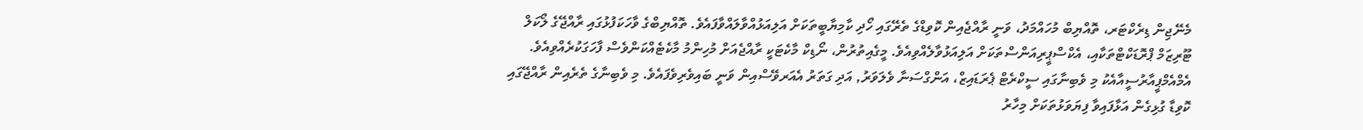މެނޭޖިން ޑިރެކްޓަރ، ތޮއްޔިބް މުހައްމަދު، ވަނީ ރާއްޖެއިން ކޮވިޑްގެ ތެރޭގައި ހޯދި ކާމިޔާބީތަކަށް އަލިއަޅުއްވާލައްވާފައެވެ. ތޮއްޔިބްގެ ވާހަކަފުޅުގައި ރާއްޖޭގެ ލޯކަލް ޓޫރިޒަމް ޕްރޮޑަކްޓްތަކާއި، އެކްސްޕީރިއަންސްތަކަށް އަލިއަޅުވާލެއްވިއެވެ. މީގެއިތުރުން، ނޯޑިކް މާކެޓަކީ ރާއްޖެއަށް މުހިންމު މާކެޓެއްކަންވެސް ފާހަގަކުރެއްވިއެވެ.
އެމްއެމްޕީއާރުސީއާއެކު މި ވެބިނާގައި ސީކްރެޓް ޕެރަޑައިޒް، އަންގްސަނާ ވެލަވަރު, އަދި ގަތަރު އެއަރވޭސްއިން ވަނީ ބައިވެރިވެފައެވެ. މި ވެބިނާގެ ތެރެއިން ރާއްޖޭގައި ކޮވިޑާ ގުޅިގެން އަޅާފައިވާ ފިޔަވަޅުތަކަށް މިހާރު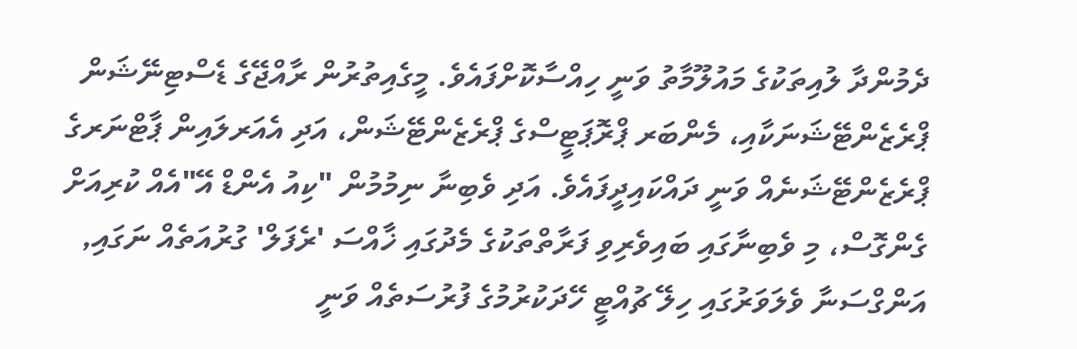ދެމުންދާ ލުއިތަކުގެ މައުލޫމާތު ވަނީ ހިއްސާކޮށްފައެވެ. މީގެއިތުރުން ރާއްޖޭގެ ޑެސްޓިނޭޝަން ޕްރެޒެންޓޭޝަނަކާއި، މެންބަރ ޕްރޮޕަޓީސްގެ ޕްރެޒެންޓޭޝަން، އަދި އެއަރލައިން ޕާޓްނަރގެ ޕްރެޒެންޓޭޝަނެއް ވަނީ ދައްކައިދީފައެވެ. އަދި ވެބިނާ ނިމުމުން "ކިއު އެންޑް އޭ"އެއް ކުރިއަށް ގެންގޮސް، މި ވެބިނާގައި ބައިވެރިވި ފަރާތްތަކުގެ މެދުގައި ޚާއްސަ 'ރެފަލް' ގުރުއަތެއް ނަގައި, އަންގްސަނާ ވެލަވަރުގައި ހިލޭ ޗުއްޓީ ހޭދަކުރުމުގެ ފުރުސަތެއް ވަނީ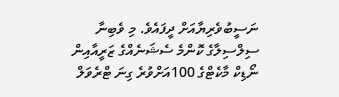ނަސީބުވެރިޔާއަށް ދީފައެވެ. މި ވެބިނާ ސިލްސިލާގެ ކޮންމެ ސެޝަނެއްގެ ޒަރީއާއިން ނޯޑިކް މާކެޓްގެ 100އަށްވުރެ ގިނަ ޓްރެވަލް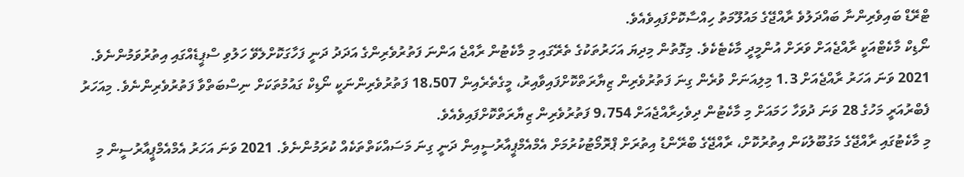ޓްރޭޑް ބައިވެރިންނާ ބައްދަލުވެ ރާއްޖޭގެ މައުލޫމަތު ހިއްސާކޮށްފައިވެއެވެ.
ނޯޑިކް މާކެޓްއަކީ ރާއްޖެއަށް ވަރަށް އުންމީދީ މާކެޓެކެވެ. މިގޮތުން މިދިޔަ އަހަރުތަކުގެ ތެރޭގައި މި މާކެޓުން ރާއްޖެ އަންނަ ފަތުރުވެރިންގެ އަދަދު ދަނީ ފަހާގަކޮށްލެވޭ ހަލުވި ސްޕީޑެއްގައި އިތުރުވަމުންނެވެ. 2021 ވަނަ އަހަރު ރާއްޖެއަށް 1.3 މިލިއަނަށް ވުރެން ގިނަ ފަތުރުވެރިން ޒިޔާރަތްކޮށްފައިވާއިރު، މީގެތެރެއިން 18،507 ފަތުރުވެރިންނަކީ ނޯޑިކް ގައުމުތަކަށް ނިސްބަތްވާ ފަތުރުވެރިންނެވެ. މިއަހަރު ފެބްރުއަރީ މަހުގެ 28 ވަނަ ދުވަހާ ހަމައަށް މި މާކެޓުން ދިވެހިރާއްޖެއަށް 9،754 ފަތުރުވެރިން ޒިޔާރަތްކޮށްފައިވެއެވެ.
މި މާކެޓުގައި ރާއްޖޭގެ މަގުބޫލުކަން އިތުރުކޮށް، ރާއްޖޭގެ ބްރޭންޑު އިތުރަށް ޕްރޮމޯޓުކުރުމަށް އެމްއެމްޕީއާރުސީއިން ދަނީ ގިނަ މަސައްކަތްތަކެއް ކުރަމުންނެވެ. 2021 ވަނަ އަހަރު އެމްއެމްޕީއާރުސީން މި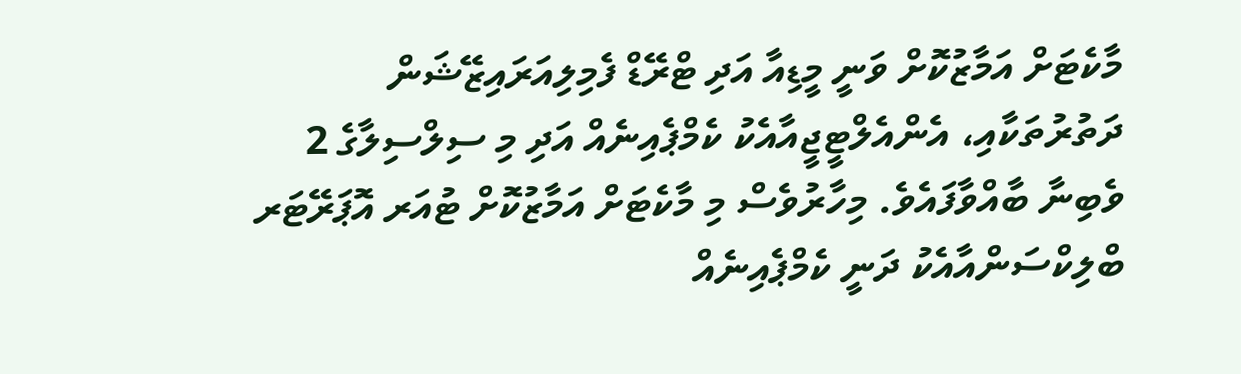މާކެޓަށް އަމާޒުކޮށް ވަނީ މީޑިއާ އަދި ޓްރޭޑް ފެމިލިއަރައިޒޭޝަން ދަތުރުތަކާއި، އެންއެލްޓީޖީއާއެކު ކެމްޕެއިނެއް އަދި މި ސިލްސިލާގެ 2 ވެބިނާ ބާއްވާފައެވެ. މިހާރުވެސް މި މާކެޓަށް އަމާޒުކޮށް ޓުއަރ އޮޕަރޭޓަރ ބްލިކްސަންއާއެކު ދަނީ ކެމްޕެއިނެއް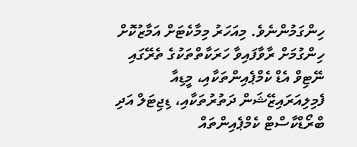ހިންގަމުންނެވެ. މިއަހަރު މިމާކެޓަށް އަމާޒުކޮށް ހިންގުމަށް ރާވާފައިވާ ހަރަކާތްތަކުގެ ތެރޭގައި ނޭޓިވް އެޑް ކެމްޕެއިންތަކާއި، މީޑިއާ ފެމިލިއަރައިޒޭޝަން ދަތުރުތަކާއި، ޑިޖިޓަލް އަދި ބްރޯޑްކާސްޓް ކެމްޕެއިންތައް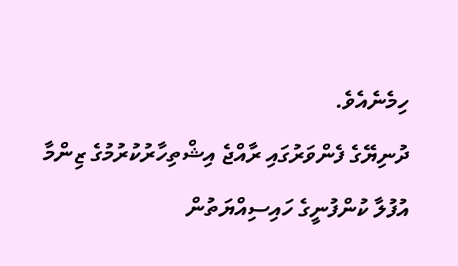ހިމެނެއެވެ.
ދުނިޔޭގެ ފެންވަރުގައި ރާއްޖެ އިޝްތިހާރުކުރުމުގެ ޒިންމާ އުފުލާ ކުންފުނީގެ ހައިސިއްޔަތުން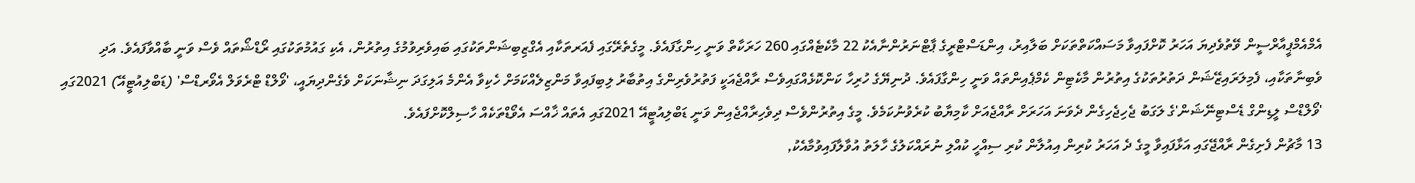އެމްއެމްޕީއާރްސީން ވޭތުވެދިޔަ އަހަރު ކޮށްފައިވާ މަސައްކަތްތަކަށް ބަލާއިރު، އިންޑަސްޓްރީގެ ޕާޓްނަރުންނާއެކު 22 މާކެޓެއްގައި 260 ހަރަކާތް ވަނީ ހިންގާފައެވެ. މީގެތެރޭގައި ފެއަރތަކާއި އެގްޒިބިޝަންތަކުގައި ބައިވެރިވުމުގެ އިތުރުން، އެކި ގައުމުތަކުގައި ރޯޑްޝޯތައް ވެސް ވަނީ ބާއްވާފައެވެ. އަދި ވެބިނާތަކާއި، ފެމިލަރައިޒޭޝަން ދަތުރުތަކުގެ އިތުރުން މާކެޓިން ކެމްޕެއިންތައް ވަނީ ހިންގާފައެވެ. ދުނިޔޭގެ ހުރިހާ ކަންކޮޅެއްގައިވެސް ރާއްޖެއަކީ ފަތުރުވެރިންގެ އިތުބާރު ލިބިފައިވާ މަންޒިލެއްކަމަށް ހެކިވާ އެންމެ އަލިގަދަ ނިޝާނަކަށް ވެގެންދިޔައީ، 'ވޯލްޑް ޓްރެވަލް އެވޯރޑްސް' (ޑަބްލިއުޓީއޭ) 2021ގައި 'ވޯލްޑްސް ލީޑިންގް ޑެސްޓިނޭޝަން'ގެ ލަގަބު ޖެހިޖެހިގެން ދެވަނަ އަހަރަށް ރާއްޖެއަށް ކާމިޔާބު ކުރެވުނުކަމެވެ. މީގެ އިތުރުންވެސް ދިވެހިރާއްޖެއިން ވަނީ ޑަބްލިއުޓީއޭ 2021ގައި އެތައް ޚާއްސަ އެވޯޑްތަކެއް ހާސިލްކޮށްފައެވެ.
13 މާޗުން ފެށިގެން ރާއްޖޭގައި އަޅާފައިވާ މީގެ ދެ އަހަރު ކުރިން އިއުލާން ކުރި ސިއްހީ ކުއްލި ނުރައްކަލުގެ ހާލަތު އުވާލާފައިވުމާއެކު,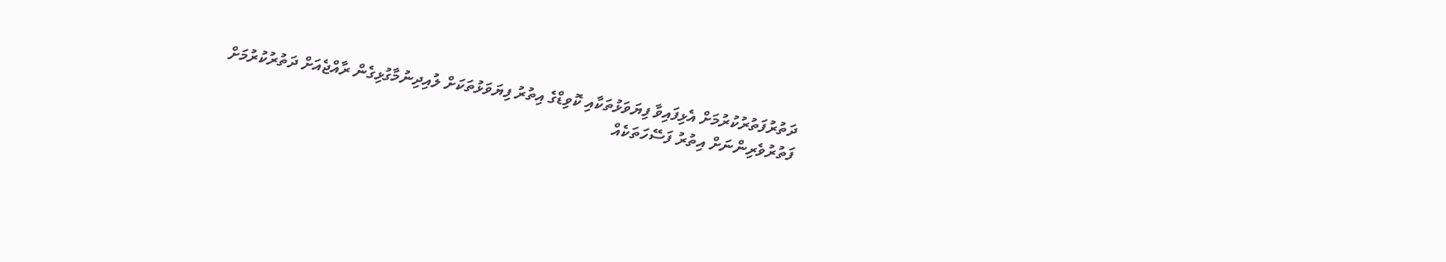ދަތުރުފަތުރުކުރުމަށް އެޅިފައިވާ ފިޔަވަޅުތަކާއި ކޮވިޑްގެ އިތުރު ފިޔަވަޅުތަކަށް ލުއިދިނުމާގުޅިގެން ރާއްޖެއަށް ދަތުރުކުރުމަށް ފަތުރުވެރިންނަށް އިތުރު ފަސޭހަތަކެއް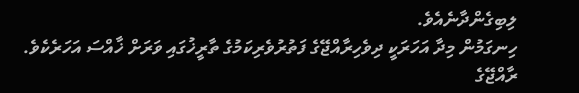ލިބިގެންދާނެއެވެ.
ހިނގަމުން މިދާ އަހަރަކީ ދިވެހިރާއްޖޭގެ ފަތުރުވެރިކަމުގެ ތާރީޚުގައި ވަރަށް ޚާއްސަ އަހަރެކެވެ. ރާއްޖޭގެ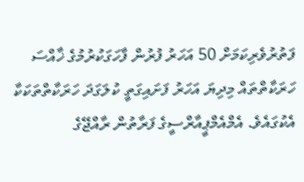ފަތުރުވެރިކަމަށް 50 އަހަރު ފުރުން ފާހަގަކުރުމުގެ ޚާއްސަ ހަރަކާތްތައް މިދިޔަ އަހަރު ފަށައިގަތީ ކުލަގަދަ ހަރަކާތްތަކަކާ އެކުގައެވެ. އެމްއެމްޕީއާރްސީގެ ފަރާތުން ރާއްޖޭގެ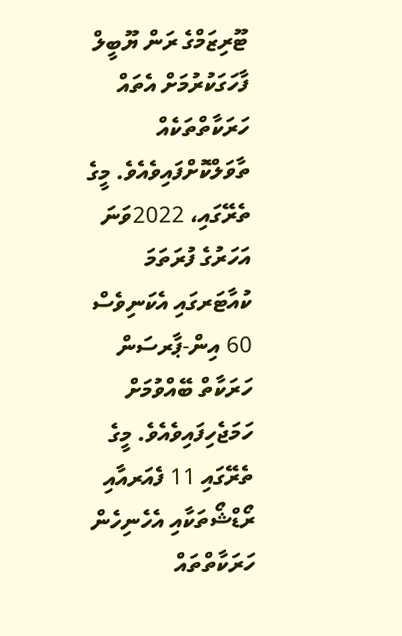ޓޫރިޒަމްގެ ރަން ޔޫބީލް ފާހަގަކުރުމަށް އެތައް ހަރަކާތްތަކެއް ތާވަލްކޮށްފައިވެއެވެ. މީގެ ތެރޭގައި، 2022ވަނަ އަހަރުގެ ފުރަތަމަ ކުއާޓަރގައި އެކަނިވެސް 60 އިން-ޕާރސަން ހަރަކާތް ބޭއްވުމަށް ހަމަޖެހިފައިވެއެވެ. މީގެ ތެރޭގައި 11 ފެއަރއާއި ރޯޑްޝޯތަކާއި އެހެނިހެން ހަރަކާތްތައް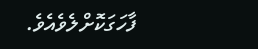ފާހަގަކޮށްލެވެއެވެ.